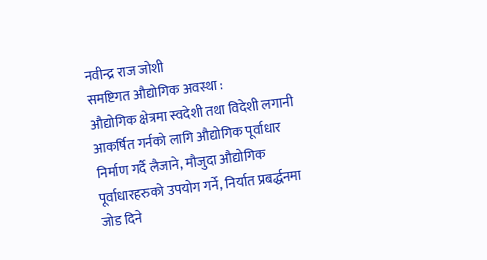नवीन्द्र राज जोशी
समष्टिगत औद्योगिक अवस्था :
औद्योगिक क्षेत्रमा स्वदेशी तथा विदेशी लगानी आकर्षित गर्नको लागि औद्योगिक पूर्वाधार निर्माण गर्दै लैजाने, मौजुदा औद्योगिक पूर्वाधारहरुको उपयोग गर्ने, निर्यात प्रबर्द्धनमा जोड दिने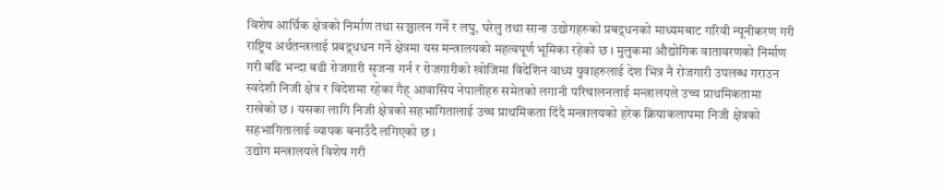विशेष आर्थिक क्षेत्रको निर्माण तथा सञ्चालन गर्ने र लघु, घरेलु तथा साना उद्योगहरुको प्रबद्र्धनको माध्यमबाट गरिवी न्यूनीकरण गरी राष्ट्रिय अर्थतन्त्रलाई प्रबद्र्धधन गर्ने क्षेत्रमा यस मन्त्रालयको महत्वपूर्ण भूमिका रहेको छ । मुलुकमा औद्योगिक वातावरणको निर्माण गरी बढि भन्दा बढी रोजगारी सृजना गर्न र रोजगारीको खोजिमा विदेशिन वाध्य युवाहरुलाई देश भित्र नै रोजगारी उपलब्ध गराउन स्वदेशी निजी क्षेत्र र विदेशमा रहेका गैह् आवासिय नेपालीहरु समेतको लगानी परिचालनलाई मन्त्रालयले उच्च प्राथमिकतामा राखेको छ । यसका लागि निजी क्षेत्रको सहभागितालाई उच्च प्राथमिकता दिंदै मन्त्रालयको हरेक क्रियाकलापमा निजी क्षेत्रको सहभागितालाई व्यापक बनाउँदै लगिएको छ ।
उद्योग मन्त्रालयले विशेष गरी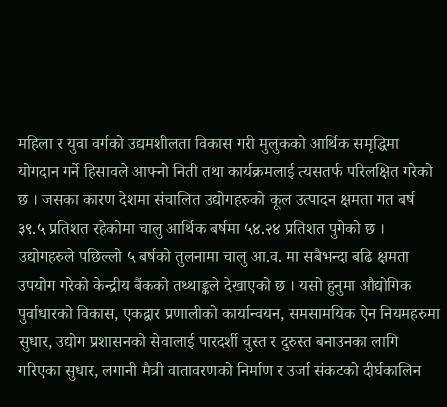महिला र युवा वर्गको उद्यमशीलता विकास गरी मुलुकको आर्थिक समृद्धिमा योगदान गर्ने हिसावले आफ्नो निती तथा कार्यक्रमलाई त्यसतर्फ परिलक्षित गरेको छ । जसका कारण देशमा संचालित उद्योगहरुको कूल उत्पादन क्षमता गत बर्ष ३९.५ प्रतिशत रहेकोमा चालु आर्थिक बर्षमा ५४.२४ प्रतिशत पुगेको छ । उद्योगहरुले पछिल्लो ५ बर्षको तुलनामा चालु आ.व. मा सबैभन्दा बढि क्षमता उपयोग गरेको केन्द्रीय बैंकको तथ्थाङ्कले देखाएको छ । यसो हुनुमा औद्योगिक पुर्वाधारको विकास, एकद्वार प्रणालीको कार्यान्वयन, समसामयिक ऐन नियमहरुमा सुधार, उद्योग प्रशासनको सेवालाई पारदर्शी चुस्त र दुरुस्त बनाउनका लागि गरिएका सुधार, लगानी मैत्री वातावरणको निर्माण र उर्जा संकटको दीर्घकालिन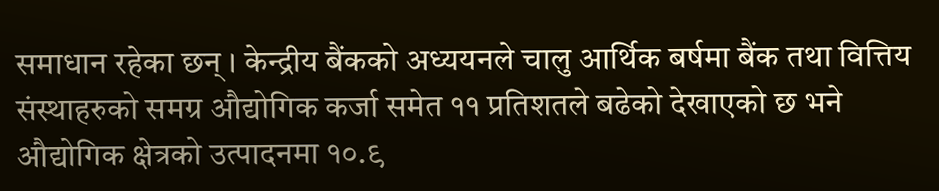समाधान रहेका छन् । केन्द्रीय बैंकको अध्ययनले चालु आर्थिक बर्षमा बैंक तथा वित्तिय संस्थाहरुको समग्र औद्योगिक कर्जा समेत ११ प्रतिशतले बढेको देखाएको छ भने औद्योगिक क्षेत्रको उत्पादनमा १०.९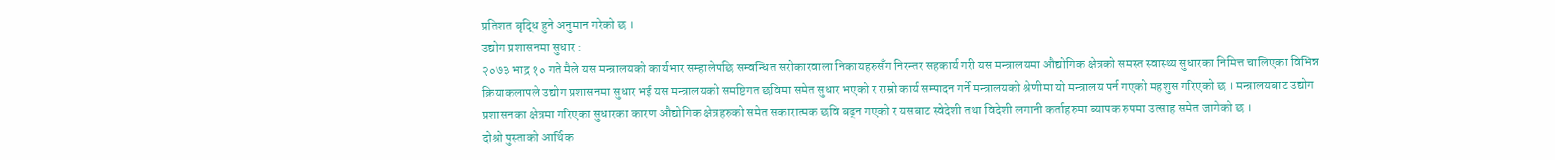प्रतिशत बृद्धि हुने अनुमान गरेको छ ।
उद्योग प्रशासनमा सुधार :
२०७३ भाद्र १० गते मैले यस मन्त्रालयको कार्यभार सम्हालेपछि सम्वन्धित सरोकारवाला निकायहरुसँग निरन्तर सहकार्य गरी यस मन्त्रालयमा औद्योगिक क्षेत्रको समस्त स्वास्थ्य सुधारका निमित्त चालिएका विभिन्न क्रियाकलापले उद्योग प्रशासनमा सुधार भई यस मन्त्रालयको समष्टिगत छविमा समेत सुधार भएको र राम्रो कार्य सम्पादन गर्ने मन्त्रालयको श्रेणीमा यो मन्त्रालय पर्न गएको महशुस गरिएको छ । मन्त्रालयबाट उद्योग प्रशासनका क्षेत्रमा गरिएका सुधारका कारण औद्योगिक क्षेत्रहरुको समेत सकारात्मक छवि बढ्न गएको र यसबाट स्वेदेशी तथा विदेशी लगानी कर्ताहरुमा ब्यापक रुपमा उत्साह समेत जागेको छ ।
दोश्रो पुस्ताको आर्थिक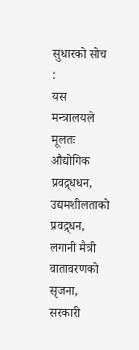सुधारको सोच :
यस मन्त्रालयले मूलतः औद्योगिक प्रवद्र्धधन, उद्यमशीलताको प्रवद्र्धन, लगानी मैत्री वातावरणको सृजना, सरकारी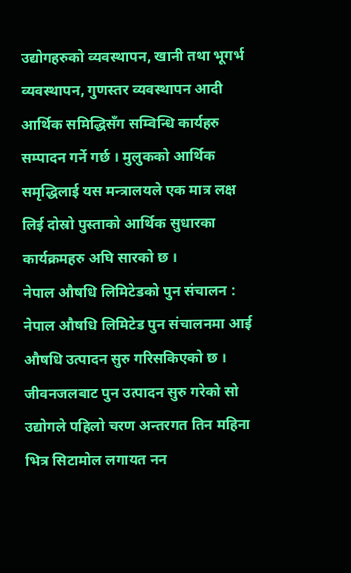उद्योगहरुको व्यवस्थापन, खानी तथा भूगर्भ व्यवस्थापन, गुणस्तर व्यवस्थापन आदी आर्थिक समिद्धिसँग सम्विन्धि कार्यहरु सम्पादन गर्ने गर्छ । मुलुकको आर्थिक समृद्धिलाई यस मन्त्रालयले एक मात्र लक्ष लिई दोस्रो पुस्ताको आर्थिक सुधारका कार्यक्रमहरु अघि सारको छ ।
नेपाल औषधि लिमिटेडको पुन संचालन :
नेपाल औषधि लिमिटेड पुन संचालनमा आई औषधि उत्पादन सुरु गरिसकिएको छ । जीवनजलबाट पुन उत्पादन सुरु गरेको सो उद्योगले पहिलो चरण अन्तरगत तिन महिना भित्र सिटामोल लगायत नन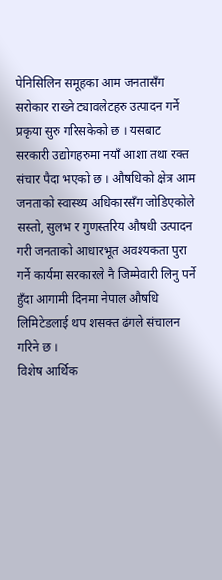पेनिसिलिन समूहका आम जनतासँग सरोकार राख्ने ट्यावलेटहरु उत्पादन गर्ने प्रकृया सुरु गरिसकेको छ । यसबाट सरकारी उद्योगहरुमा नयाँ आशा तथा रक्त संचार पैदा भएको छ । औषधिको क्षेत्र आम जनताको स्वास्थ्य अधिकारसँग जोडिएकोले सस्तो, सुलभ र गुणस्तरिय औषधी उत्पादन गरी जनताको आधारभूत अवश्यकता पुरा गर्ने कार्यमा सरकारले नै जिम्मेवारी लिनु पर्ने हुँदा आगामी दिनमा नेपाल औषधि लिमिटेडलाई थप शसक्त ढंगले संचालन गरिने छ ।
विशेष आर्थिक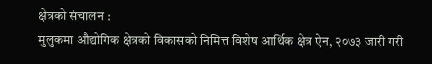क्षेत्रको संचालन :
मुलुकमा औद्योगिक क्षेत्रको विकासको निमित्त विशेष आर्थिक क्षेत्र ऐन, २०७३ जारी गरी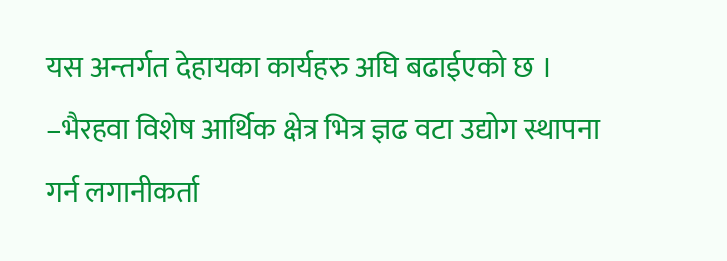यस अन्तर्गत देहायका कार्यहरु अघि बढाईएको छ ।
–भैरहवा विशेष आर्थिक क्षेत्र भित्र ज्ञढ वटा उद्योग स्थापना गर्न लगानीकर्ता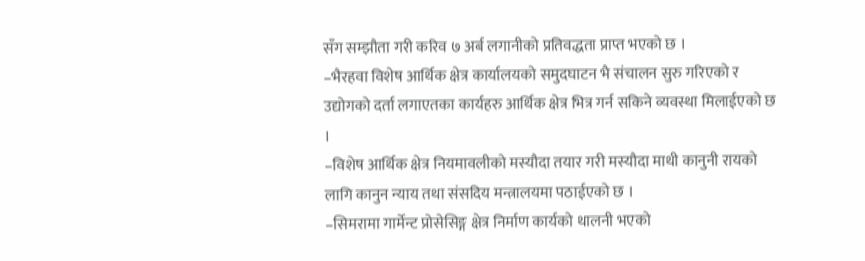सँग सम्झौता गरी करिव ७ अर्ब लगानीको प्रतिवद्धता प्राप्त भएको छ ।
–भैरहवा विशेष आर्थिक क्षेत्र कार्यालयको समुदघाटन भै संचालन सुरु गरिएको र उद्योगको दर्ता लगाएतका कार्यहरु आर्थिक क्षेत्र भित्र गर्न सकिने व्यवस्था मिलाईएको छ ।
–विशेष आर्थिक क्षेत्र नियमावलीको मस्यौदा तयार गरी मस्यौदा माथी कानुनी रायको लागि कानुन न्याय तथा संसदिय मन्त्रालयमा पठाईएको छ ।
–सिमरामा गार्मेन्ट प्रोसेसिङ्ग क्षेत्र निर्माण कार्यको थालनी भएको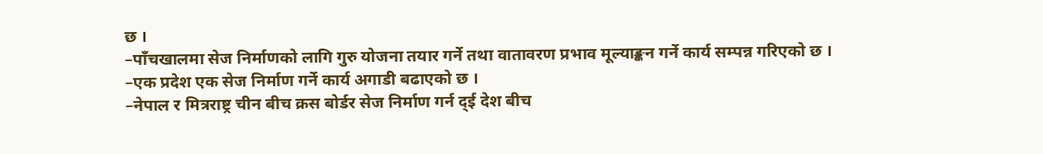छ ।
–पाँचखालमा सेज निर्माणको लागि गुरु योजना तयार गर्ने तथा वातावरण प्रभाव मूल्याङ्कन गर्ने कार्य सम्पन्न गरिएको छ ।
–एक प्रदेश एक सेज निर्माण गर्ने कार्य अगाडी बढाएको छ ।
–नेपाल र मित्रराष्ट्र चीन बीच क्रस बोर्डर सेज निर्माण गर्न द्ई देश बीच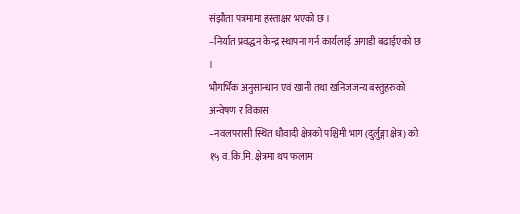संझौता पत्रमामा हस्ताक्षर भएको छ ।
–निर्यात प्रवद्धन केन्द्र स्थापना गर्न कार्यलाई अगाडी बढाईएको छ ।
भौगर्भिक अनुसान्धान एवं खानी तथा खनिजजन्य बस्तुहरुको अन्वेषण र विकास
–नवलपरासी स्थित धौवादी क्षेत्रको पश्चिमी भाग (दुर्लुङ्गा क्षेत्र) को १५ व.कि.मि. क्षेत्रमा थप फलाम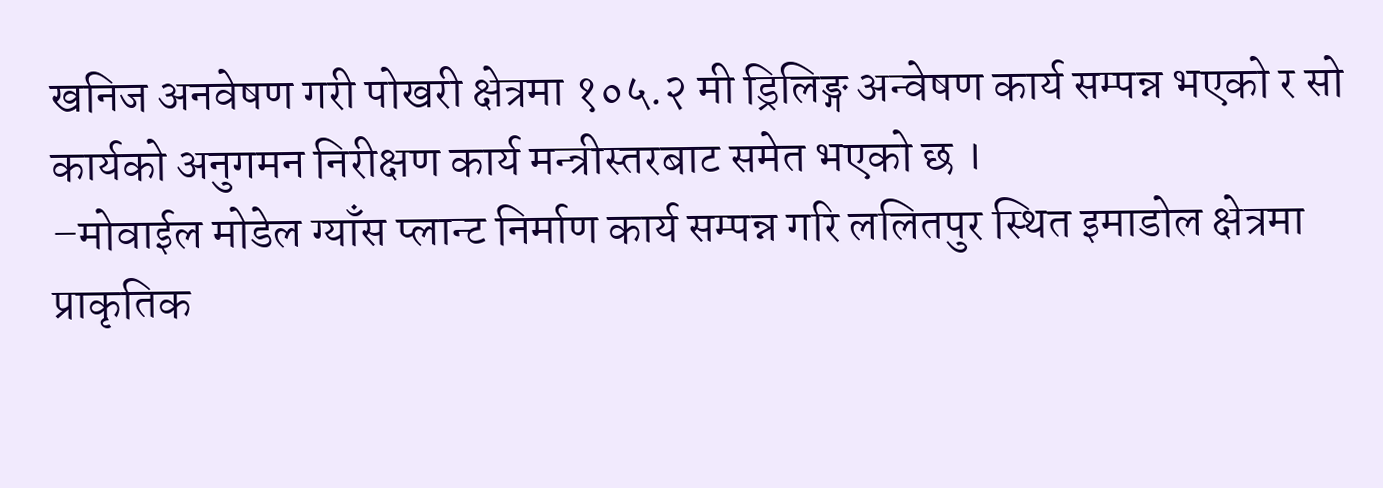खनिज अनवेषण गरी पोखरी क्षेत्रमा १०५.२ मी ड्रिलिङ्ग अन्वेषण कार्य सम्पन्न भएको र सो कार्यको अनुगमन निरीक्षण कार्य मन्त्रीस्तरबाट समेत भएको छ ।
–मोवाईल मोडेल ग्याँस प्लान्ट निर्माण कार्य सम्पन्न गरि ललितपुर स्थित इमाडोल क्षेत्रमा प्राकृतिक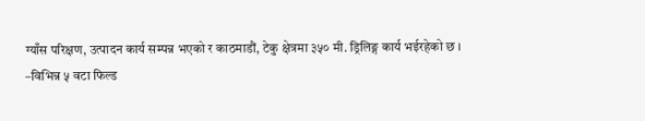ग्याँस परिक्षण, उत्पादन कार्य सम्पन्न भएको र काठमाडौं, टेकु क्षेत्रमा ३५० मी. ड्रिलिङ्ग कार्य भईरहेको छ ।
–विभिन्न ५ वटा फिल्ड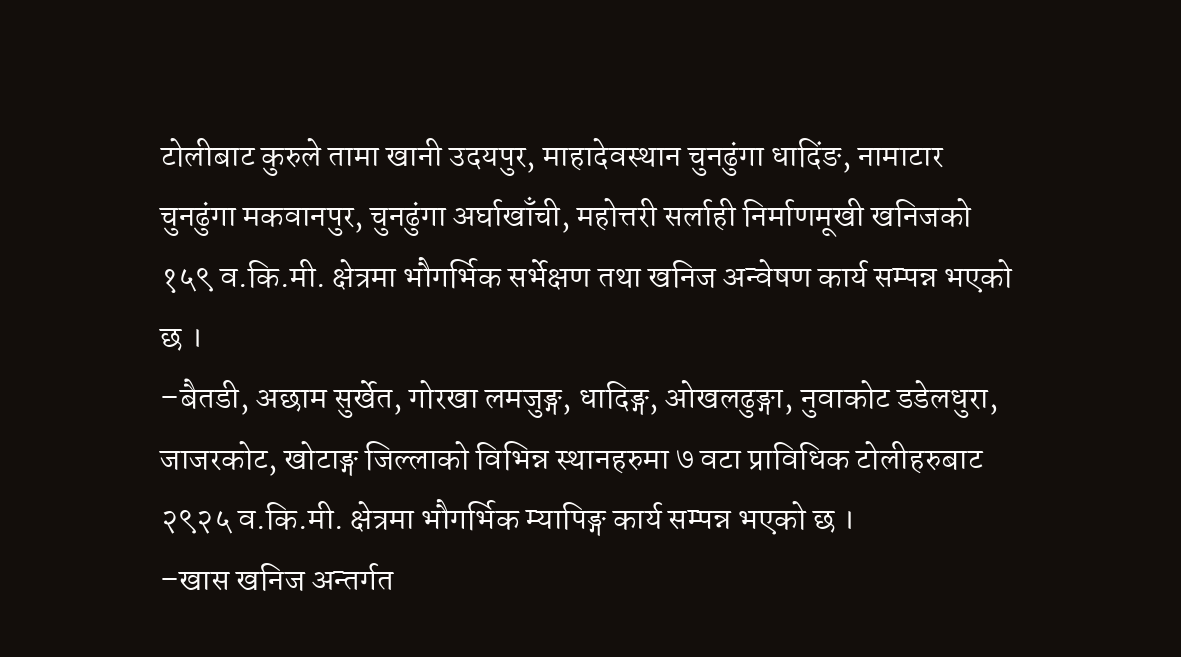टोलीबाट कुरुले तामा खानी उदयपुर, माहादेवस्थान चुनढुंगा धादिंङ, नामाटार चुनढुंगा मकवानपुर, चुनढुंगा अर्घाखाँची, महोत्तरी सर्लाही निर्माणमूखी खनिजको १५९ व.कि.मी. क्षेत्रमा भौगर्भिक सर्भेक्षण तथा खनिज अन्वेषण कार्य सम्पन्न भएको छ ।
–बैतडी, अछाम सुर्खेत, गोरखा लमजुङ्ग, धादिङ्ग, ओखलढुङ्गा, नुवाकोट डडेलधुरा, जाजरकोट, खोटाङ्ग जिल्लाको विभिन्न स्थानहरुमा ७ वटा प्राविधिक टोलीहरुबाट २९२५ व.कि.मी. क्षेत्रमा भौगर्भिक म्यापिङ्ग कार्य सम्पन्न भएको छ ।
–खास खनिज अन्तर्गत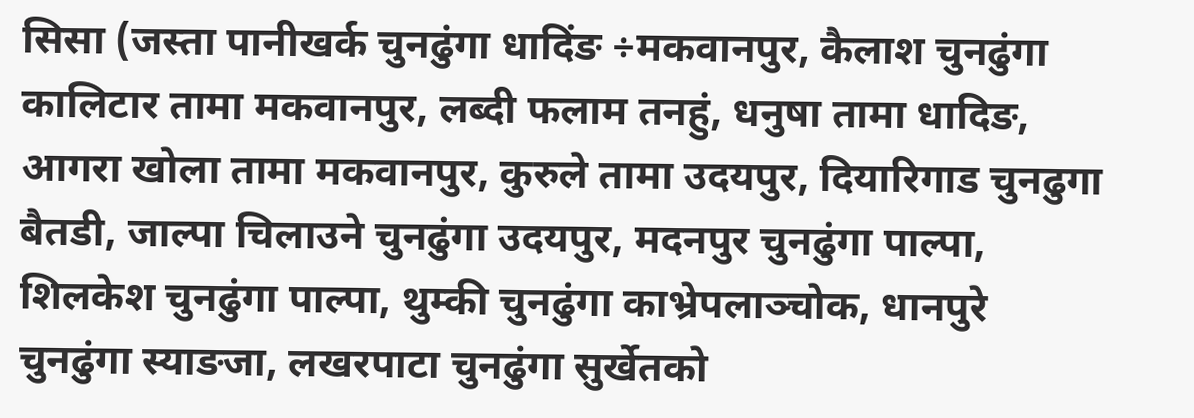सिसा (जस्ता पानीखर्क चुनढुंगा धादिंङ ÷मकवानपुर, कैलाश चुनढुंगा कालिटार तामा मकवानपुर, लब्दी फलाम तनहुं, धनुषा तामा धादिङ, आगरा खोला तामा मकवानपुर, कुरुले तामा उदयपुर, दियारिगाड चुनढुगा बैतडी, जाल्पा चिलाउने चुनढुंगा उदयपुर, मदनपुर चुनढुंगा पाल्पा, शिलकेश चुनढुंगा पाल्पा, थुम्की चुनढुंगा काभ्रेपलाञ्चोक, धानपुरे चुनढुंगा स्याङजा, लखरपाटा चुनढुंगा सुर्खेतको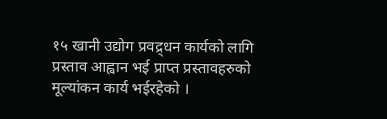१५ खानी उद्योग प्रवद्र्धन कार्यको लागि प्रस्ताव आह्वान भई प्राप्त प्रस्तावहरुको मूल्यांकन कार्य भईरहेको ।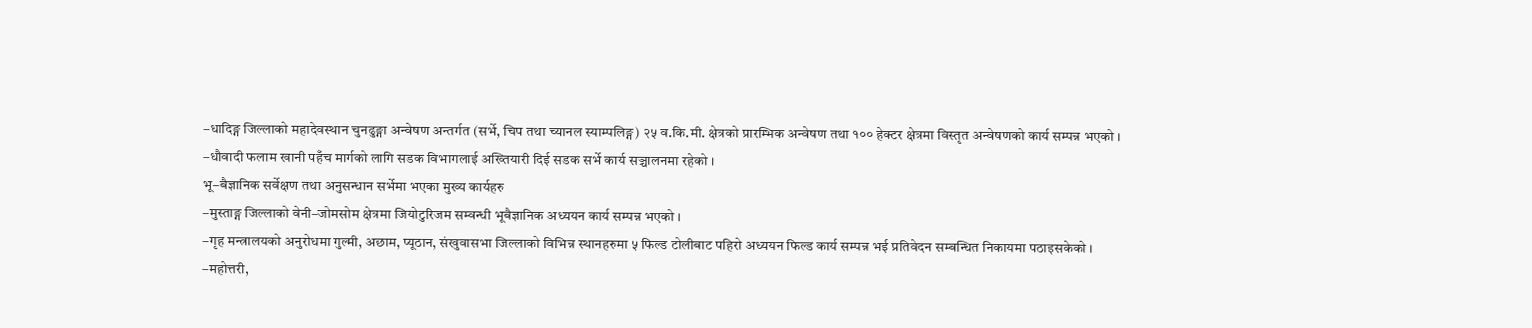–धादिङ्ग जिल्लाको महादेवस्थान चुनढुङ्गा अन्वेषण अन्तर्गत (सर्भे, चिप तथा च्यानल स्याम्पलिङ्ग) २५ व.कि.मी. क्षेत्रको प्रारम्भिक अन्वेषण तथा १०० हेक्टर क्षेत्रमा विस्तृत अन्वेषणको कार्य सम्पन्न भएको ।
–धौवादी फलाम खानी पहँच मार्गको लागि सडक विभागलाई अख्तियारी दिई सडक सर्भे कार्य सञ्चालनमा रहेको ।
भू–बैज्ञानिक सर्वेक्षण तथा अनुसन्धान सर्भेमा भएका मुख्य कार्यहरु
–मुस्ताङ्ग जिल्लाको वेनी–जोमसोम क्षेत्रमा जियोटुरिजम सम्वन्धी भूबैज्ञानिक अध्ययन कार्य सम्पन्न भएको ।
–गृह मन्त्रालयको अनुरोधमा गुल्मी, अछाम, प्यूठान, संखुवासभा जिल्लाको विभिन्न स्थानहरुमा ५ फिल्ड टोलीबाट पहिरो अध्ययन फिल्ड कार्य सम्पन्न भई प्रतिवेदन सम्बन्धित निकायमा पठाइसकेको ।
–महोत्तरी,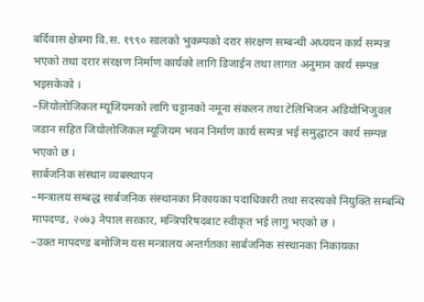बर्दिवास क्षेत्रमा वि.स. १९९० सालको भुकम्पको दरार संरक्षण सम्बन्धी अध्ययन कार्य सम्पन्न भएको तथा दरार संरक्षण निर्माण कार्यको लागि डिजाईन तथा लागत अनुमान कार्य सम्पन्न भइसकेको ।
–जियोलोजिकल म्यूजियमको लागि चट्टानको नमूना संकलन तथा टेलिभिजन अडियोभिजुवल जडान सहित जियोलोजिकल म्यूजियम भवन निर्माण कार्य सम्पन्न भई समुद्घाटन कार्य सम्पन्न भएको छ ।
सार्बजनिक संस्थान व्यबस्थापन
–मन्त्रालय सम्बद्ध सार्बजनिक संस्थानका निकायका पदाधिकारी तथा सदस्यको नियुक्ति सम्बन्धि मापदण्ड, २०७३ नेपाल सरकार, मन्त्रिपरिषदबाट स्वीकृत भई लागु भएको छ ।
–उक्त मापदण्ड बमोजिम यस मन्त्रालय अन्तर्गतका सार्बजनिक संस्थानका निकायका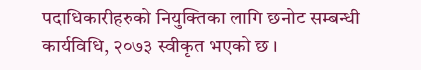पदाधिकारीहरुको नियुक्तिका लागि छनोट सम्बन्धी कार्यविधि, २०७३ स्वीकृत भएको छ ।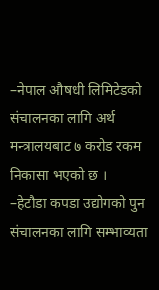–नेपाल औषधी लिमिटेडको संचालनका लागि अर्थ मन्त्रालयबाट ७ करोड रकम निकासा भएको छ ।
–हेटौडा कपडा उद्योगको पुन संचालनका लागि सम्भाव्यता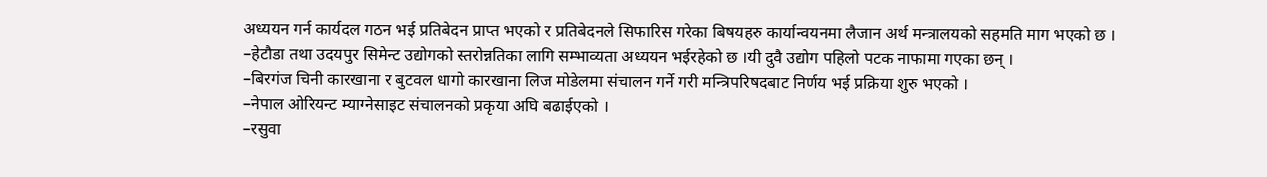अध्ययन गर्न कार्यदल गठन भई प्रतिबेदन प्राप्त भएको र प्रतिबेदनले सिफारिस गरेका बिषयहरु कार्यान्वयनमा लैजान अर्थ मन्त्रालयको सहमति माग भएको छ ।
–हेटौडा तथा उदयपुर सिमेन्ट उद्योगको स्तरोन्नतिका लागि सम्भाव्यता अध्ययन भईरहेको छ ।यी दुवै उद्योग पहिलो पटक नाफामा गएका छन् ।
–बिरगंज चिनी कारखाना र बुटवल धागो कारखाना लिज मोडेलमा संचालन गर्ने गरी मन्त्रिपरिषदबाट निर्णय भई प्रक्रिया शुरु भएको ।
–नेपाल ओरियन्ट म्याग्नेसाइट संचालनको प्रकृया अघि बढाईएको ।
–रसुवा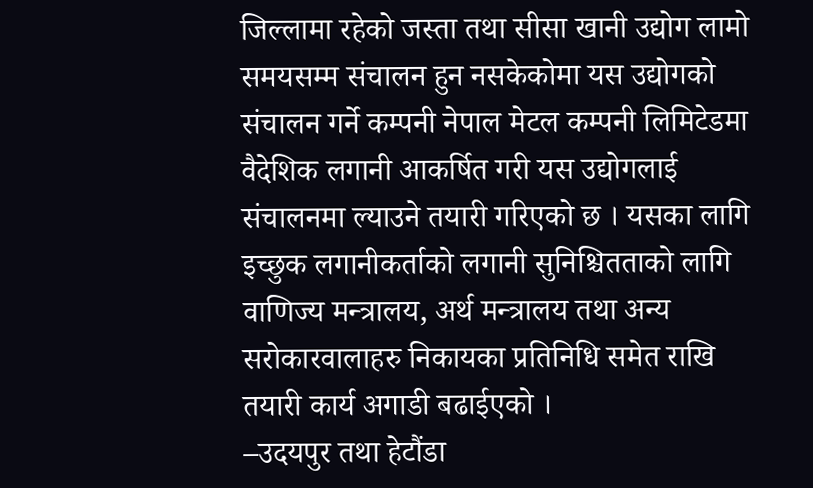जिल्लामा रहेको जस्ता तथा सीसा खानी उद्योग लामो समयसम्म संचालन हुन नसकेकोमा यस उद्योगको संचालन गर्ने कम्पनी नेपाल मेटल कम्पनी लिमिटेडमा वैदेशिक लगानी आकर्षित गरी यस उद्योगलाई संचालनमा ल्याउने तयारी गरिएको छ । यसका लागि इच्छुक लगानीकर्ताको लगानी सुनिश्चितताको लागि वाणिज्य मन्त्रालय, अर्थ मन्त्रालय तथा अन्य सरोकारवालाहरु निकायका प्रतिनिधि समेत राखि तयारी कार्य अगाडी बढाईएको ।
–उदयपुर तथा हेटौंडा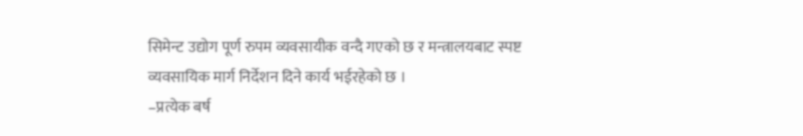सिमेन्ट उद्योग पूर्ण रुपम व्यवसायीक वन्दै गएको छ र मन्त्रालयबाट स्पष्ट व्यवसायिक मार्ग निर्देशन दिने कार्य भईरहेको छ ।
–प्रत्येक बर्ष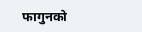फागुनको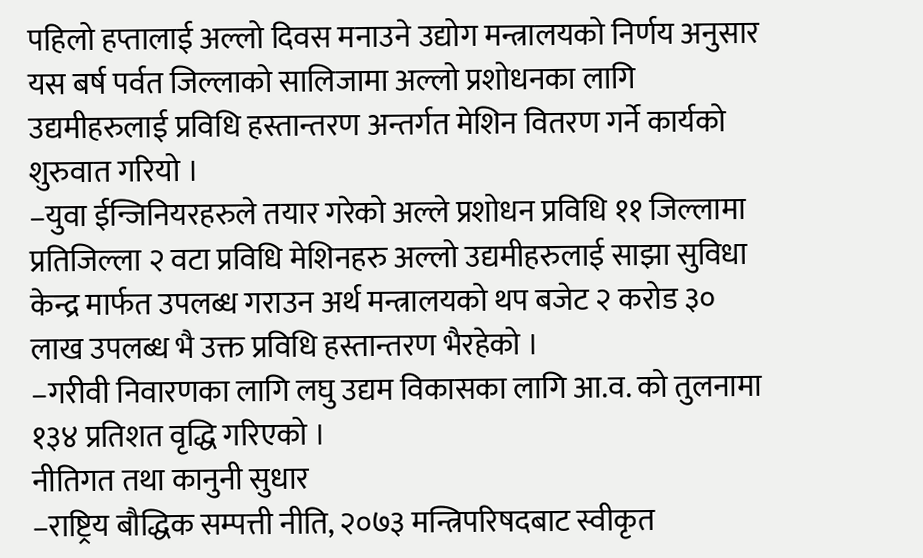पहिलो हप्तालाई अल्लो दिवस मनाउने उद्योग मन्त्रालयको निर्णय अनुसार यस बर्ष पर्वत जिल्लाको सालिजामा अल्लो प्रशोधनका लागि उद्यमीहरुलाई प्रविधि हस्तान्तरण अन्तर्गत मेशिन वितरण गर्ने कार्यको शुरुवात गरियो ।
–युवा ईन्जिनियरहरुले तयार गरेको अल्ले प्रशोधन प्रविधि ११ जिल्लामा प्रतिजिल्ला २ वटा प्रविधि मेशिनहरु अल्लो उद्यमीहरुलाई साझा सुविधा केन्द्र मार्फत उपलब्ध गराउन अर्थ मन्त्रालयको थप बजेट २ करोड ३० लाख उपलब्ध भै उक्त प्रविधि हस्तान्तरण भैरहेको ।
–गरीवी निवारणका लागि लघु उद्यम विकासका लागि आ.व. को तुलनामा १३४ प्रतिशत वृद्धि गरिएको ।
नीतिगत तथा कानुनी सुधार
–राष्ट्रिय बौद्धिक सम्पत्ती नीति, २०७३ मन्त्रिपरिषदबाट स्वीकृत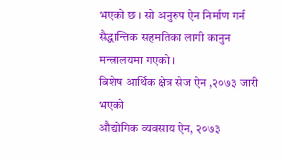भएको छ । सो अनुरुप ऐन निर्माण गर्न सैद्धान्तिक सहमतिका लागी कानुन मन्त्रालयमा गएको ।
बिशेष आर्थिक क्षेत्र सेज ऐन ,२०७३ जारी भएको
औद्योगिक व्यवसाय ऐन, २०७३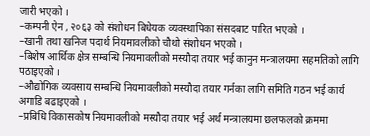जारी भएको ।
–कम्पनी ऐन , २०६३ को संशोधन बिधेयक व्यवस्थापिका संसदबाट पारित भएको ।
–खानी तथा खनिज पदार्थ नियमावलीको चौथो संशोधन भएको ।
–बिशेष आर्थिक क्षेत्र सम्बन्धि नियमावलीको मस्यौदा तयार भई कानुन मन्त्रालयमा सहमतिको लागि पठाइएको ।
–औद्योगिक व्यवसाय सम्बन्धि नियमावलीको मस्यौदा तयार गर्नका लागि समिति गठन भई कार्य अगाडि बढाइएको ।
–प्रबिधि विकासकोष नियमावलीको मस्यौदा तयार भई अर्थ मन्त्रालयमा छलफलको क्रममा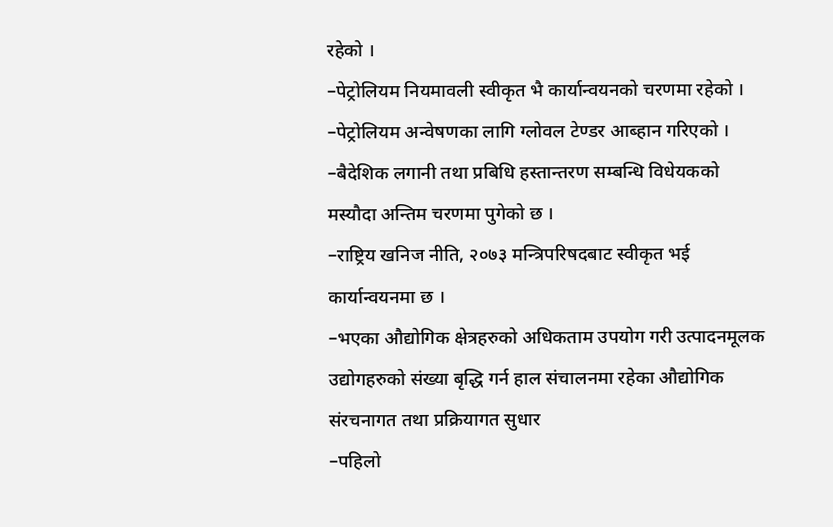रहेको ।
–पेट्रोलियम नियमावली स्वीकृत भै कार्यान्वयनको चरणमा रहेको ।
–पेट्रोलियम अन्वेषणका लागि ग्लोवल टेण्डर आब्हान गरिएको ।
–बैदेशिक लगानी तथा प्रबिधि हस्तान्तरण सम्बन्धि विधेयकको मस्यौदा अन्तिम चरणमा पुगेको छ ।
–राष्ट्रिय खनिज नीति, २०७३ मन्त्रिपरिषदबाट स्वीकृत भई कार्यान्वयनमा छ ।
–भएका औद्योगिक क्षेत्रहरुको अधिकताम उपयोग गरी उत्पादनमूलक उद्योगहरुको संख्या बृद्धि गर्न हाल संचालनमा रहेका औद्योगिक
संरचनागत तथा प्रक्रियागत सुधार
–पहिलो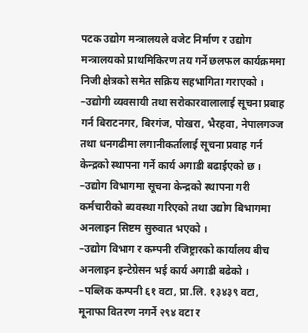पटक उद्योग मन्त्रालयले वजेट निर्माण र उद्योग मन्त्रालयको प्राथमिकिरण तय गर्ने छलफल कार्यक्रममा निजी क्षेत्रको समेत सक्रिय सहभागिता गराएको ।
–उद्योगी व्यवसायी तथा सरोकारवालालाई सूचना प्रबाह गर्न बिराटनगर, बिरगंज, पोखरा, भैरहवा, नेपालगञ्ज तथा धनगढीमा लगानीकर्तालाई सूचना प्रवाह गर्न केन्द्रको स्थापना गर्ने कार्य अगाडी बढाईएको छ ।
–उद्योग विभागमा सूचना केन्द्रको स्थापना गरी कर्मचारीको ब्यवस्था गरिएको तथा उद्योग बिभागमा अनलाइन सिष्टम सुरुवात भएको ।
–उद्योग विभाग र कम्पनी रजिष्ट्रारको कार्यालय बीच अनलाइन इन्टेग्रेसन भई कार्य अगाडी बढेको ।
–पब्लिक कम्पनी ६१ वटा, प्रा.लि. १३४३९ वटा, मूनाफा वितरण नगर्ने २९४ वटा र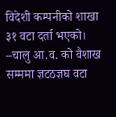विदेशी कम्पनीको शाखा ३१ वटा दर्ता भएको।
–चालु आ.व. को वैशाख सम्ममा ज्ञटठज्ञघ वटा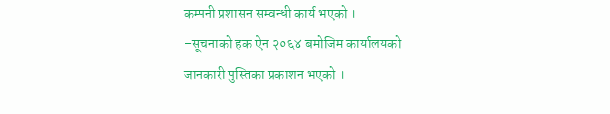कम्पनी प्रशासन सम्वन्धी कार्य भएको ।
–सूचनाको हक ऐन २०६४ बमोजिम कार्यालयको जानकारी पुस्तिका प्रकाशन भएको ।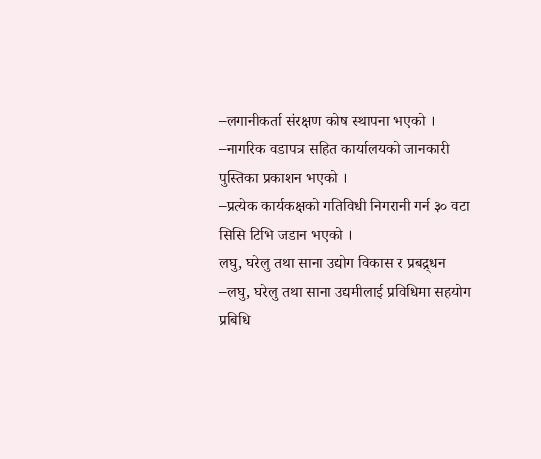–लगानीकर्ता संरक्षण कोष स्थापना भएको ।
–नागरिक वडापत्र सहित कार्यालयको जानकारी पुस्तिका प्रकाशन भएको ।
–प्रत्येक कार्यकक्षको गतिविधी निगरानी गर्न ३० वटा सिसि टिभि जडान भएको ।
लघु, घरेलु तथा साना उद्योग विकास र प्रबद्र्धन
–लघु, घरेलु तथा साना उद्यमीलाई प्रविधिमा सहयोग प्रबिधि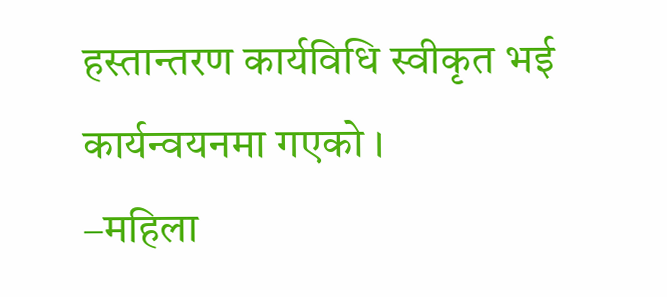हस्तान्तरण कार्यविधि स्वीकृत भई कार्यन्वयनमा गएको ।
–महिला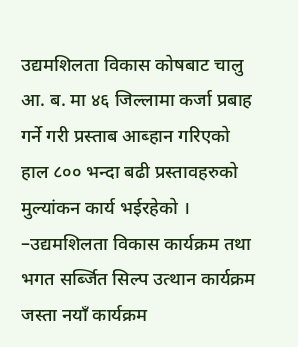उद्यमशिलता विकास कोषबाट चालु आ. ब. मा ४६ जिल्लामा कर्जा प्रबाह गर्ने गरी प्रस्ताब आब्हान गरिएको हाल ८०० भन्दा बढी प्रस्तावहरुको मुल्यांकन कार्य भईरहेको ।
–उद्यमशिलता विकास कार्यक्रम तथा भगत सर्ब्जित सिल्प उत्थान कार्यक्रम जस्ता नयाँ कार्यक्रम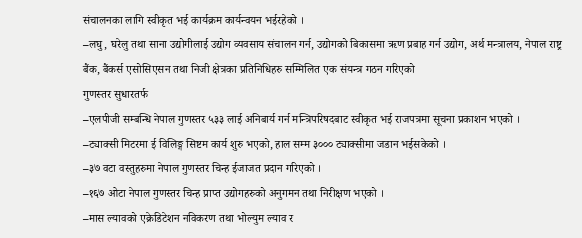संचालनका लागि स्वीकृत भई कार्यक्रम कार्यन्वयन भईरहेको ।
–लघु, घरेलु तथा साना उद्योगीलाई उद्योग व्यवसाय संचालन गर्न, उद्योगको बिकासमा ऋण प्रबाह गर्न उद्योग, अर्थ मन्त्रालय, नेपाल राष्ट्र बैंक, बैंकर्स एसोसिएसन तथा निजी क्षेत्रका प्रतिनिधिहरु सम्मिलित एक संयन्त्र गठन गरिएको
गुणस्तर सुधारतर्फ
–एलपीजी सम्बन्धि नेपाल गुणस्तर ५३३ लाई अनिबार्य गर्न मन्त्रिपरिषदबाट स्वीकृत भई राजपत्रमा सूचना प्रकाशन भएको ।
–ट्याक्सी मिटरमा ई विलिङ्ग सिष्टम कार्य शुरु भएको, हाल सम्म ३००० ट्याक्सीमा जडान भईसकेको ।
–३७ वटा वस्तुहरुमा नेपाल गुणस्तर चिन्ह ईजाजत प्रदान गरिएको ।
–१६७ ओटा नेपाल गुणस्तर चिन्ह प्राप्त उद्योगहरुको अनुगमन तथा निरीक्षण भएको ।
–मास ल्यावको एक्रेडिटेशन नविकरण तथा भोल्युम ल्याव र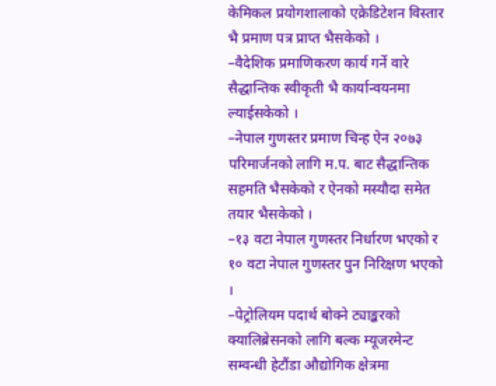केमिकल प्रयोगशालाको एक्रेडिटेशन विस्तार भै प्रमाण पत्र प्राप्त भैसकेको ।
–वैदेशिक प्रमाणिकरण कार्य गर्ने वारे सैद्धान्तिक स्वीकृती भै कार्यान्वयनमा ल्याईसकेको ।
–नेपाल गुणस्तर प्रमाण चिन्ह ऐन २०७३ परिमार्जनको लागि म.प. बाट सैद्धान्तिक सहमति भैसकेको र ऐनको मस्यौदा समेत तयार भैसकेको ।
–१३ वटा नेपाल गुणस्तर निर्धारण भएको र १० वटा नेपाल गुणस्तर पुन निरिक्षण भएको ।
–पेट्रोलियम पदार्थ बोक्ने ट्याङ्करको क्यालिब्रेसनको लागि बल्क म्यूजरमेन्ट सम्वन्धी हेटौंडा औद्योगिक क्षेत्रमा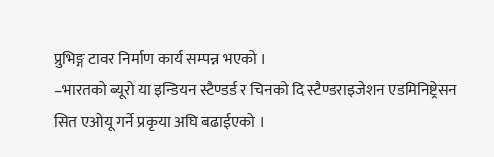प्रुभिङ्ग टावर निर्माण कार्य सम्पन्न भएको ।
–भारतको ब्यूरो या इन्डियन स्टैण्डर्ड र चिनको दि स्टैण्डराइजेशन एडमिनिष्ट्रेसन सित एओयू गर्ने प्रकृया अघि बढाईएको ।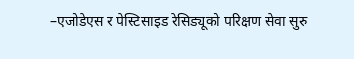–एजोडेएस र पेस्टिसाइड रेसिड्यूको परिक्षण सेवा सुरु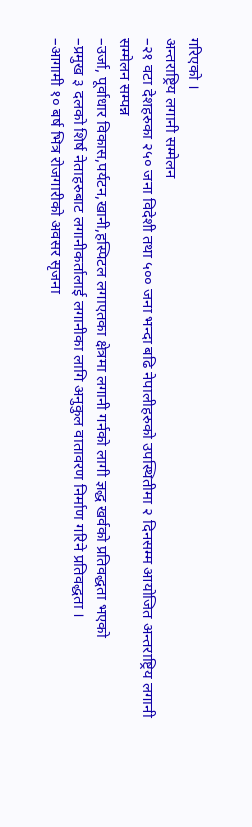गरिएको ।
अन्तराष्ट्रिय लगानी सम्मेलन
–२१ वटा देशहरुका २५० जना विदेशी तथा ५०० जना भन्दा बढि नेपालीहरुको उपस्थितीमा २ दिनसम्म आयोजित अन्तराष्ट्रिय लगानी
सम्मेलन सम्पन्न
–उर्जा, पूर्वाधार विकास,पर्यटन,खानी,हस्पिटल लगाएतका क्षेत्रमा लगानी गर्नको लागी ज्ञद्ध खर्वको प्रतिवद्धता भएको
–प्रमुख ३ दलको शिर्ष नेताहरुबाट लगानीकर्तालाई लगानीका लागि अनुकुल वातावरण निर्माण गरिने प्रतिवद्धता ।
–आगामी १० बर्ष भित्र रोजगारीको अवसर सृजना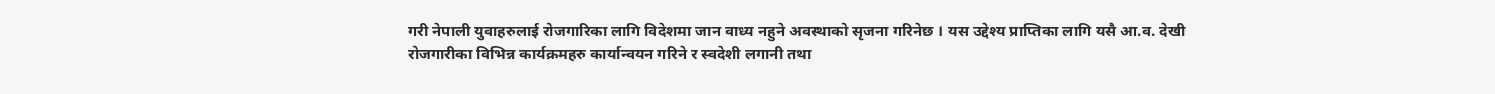गरी नेपाली युवाहरुलाई रोजगारिका लागि विदेशमा जान वाध्य नहुने अवस्थाको सृजना गरिनेछ । यस उद्देश्य प्राप्तिका लागि यसै आ.व. देखी रोजगारीका विभिन्न कार्यक्रमहरु कार्यान्वयन गरिने र स्वदेशी लगानी तथा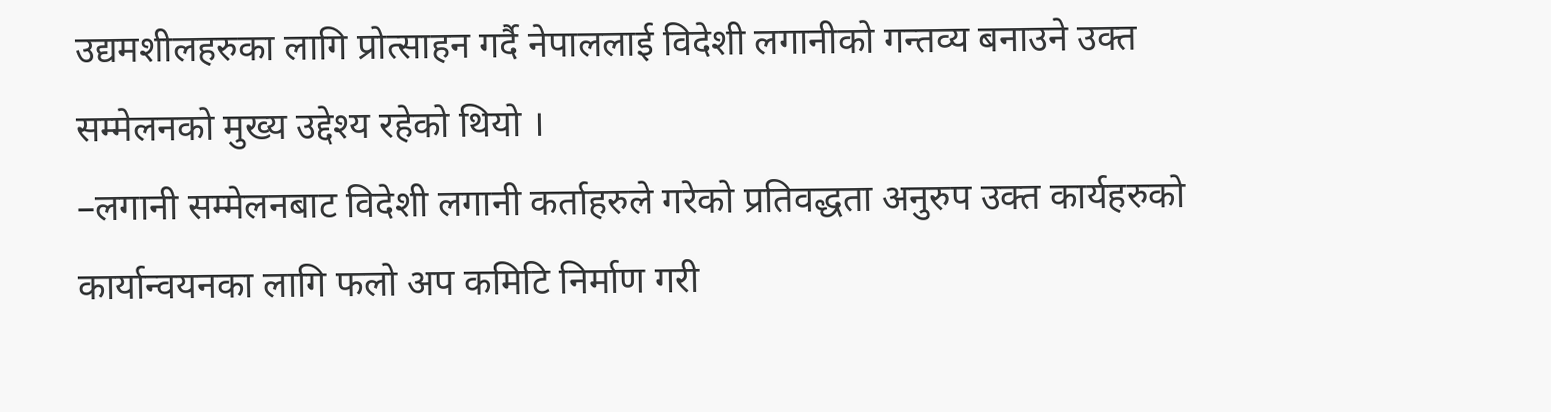उद्यमशीलहरुका लागि प्रोत्साहन गर्दै नेपाललाई विदेशी लगानीको गन्तव्य बनाउने उक्त सम्मेलनको मुख्य उद्देश्य रहेको थियो ।
–लगानी सम्मेलनबाट विदेशी लगानी कर्ताहरुले गरेको प्रतिवद्धता अनुरुप उक्त कार्यहरुको कार्यान्वयनका लागि फलो अप कमिटि निर्माण गरी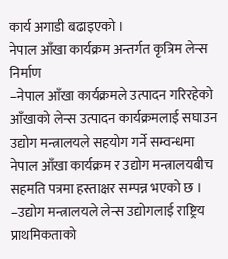कार्य अगाडी बढाइएको ।
नेपाल आँखा कार्यक्रम अन्तर्गत कृत्रिम लेन्स निर्माण
–नेपाल आँखा कार्यक्रमले उत्पादन गरिरहेको आँखाको लेन्स उत्पादन कार्यक्रमलाई सघाउन उद्योग मन्त्रालयले सहयोग गर्ने सम्वन्धमा नेपाल आँखा कार्यक्रम र उद्योग मन्त्रालयबीच सहमति पत्रमा हस्ताक्षर सम्पन्न भएको छ ।
–उद्योग मन्त्रालयले लेन्स उद्योगलाई राष्ट्रिय प्राथमिकताको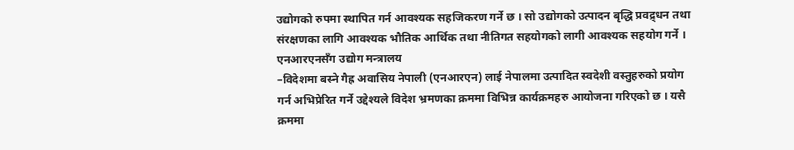उद्योगको रुपमा स्थापित गर्न आवश्यक सहजिकरण गर्ने छ । सो उद्योगको उत्पादन बृद्धि प्रवद्र्धन तथा संरक्षणका लागि आवश्यक भौतिक आर्थिक तथा नीतिगत सहयोगको लागी आवश्यक सहयोग गर्ने ।
एनआरएनसँग उद्योग मन्त्रालय
–विदेशमा बस्ने गैह्र अवासिय नेपाली (एनआरएन) लाई नेपालमा उत्पादित स्वदेशी वस्तुहरुको प्रयोग गर्न अभिप्रेरित गर्ने उद्देश्यले विदेश भ्रमणका क्रममा विभिन्न कार्यक्रमहरु आयोजना गरिएको छ । यसै क्रममा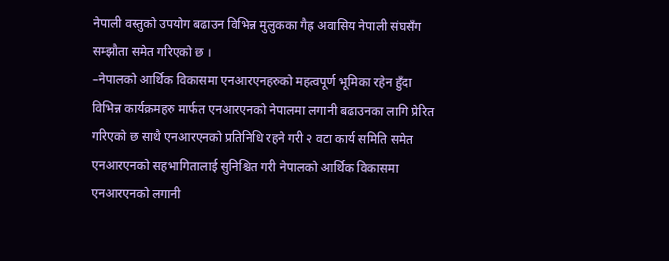नेपाली वस्तुको उपयोग बढाउन विभिन्न मुलुकका गैह्र अवासिय नेपाली संघसँग सम्झौता समेत गरिएको छ ।
–नेपालको आर्थिक विकासमा एनआरएनहरुको महत्वपूर्ण भूमिका रहेन हुँदा विभिन्न कार्यक्रमहरु मार्फत एनआरएनको नेपालमा लगानी बढाउनका लागि प्रेरित गरिएको छ साथै एनआरएनको प्रतिनिधि रहने गरी २ वटा कार्य समिति समेत एनआरएनको सहभागितालाई सुनिश्चित गरी नेपालको आर्थिक विकासमा एनआरएनको लगानी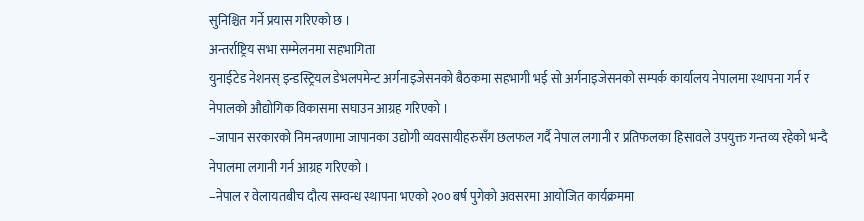सुनिश्चित गर्ने प्रयास गरिएको छ ।
अन्तर्राष्ट्रिय सभा सम्मेलनमा सहभागिता
युनाईटेड नेशनस् इन्डस्ट्रियल डेभलपमेन्ट अर्गनाइजेसनको बैठकमा सहभागी भई सो अर्गनाइजेसनको सम्पर्क कार्यालय नेपालमा स्थापना गर्न र नेपालको औद्योगिक विकासमा सघाउन आग्रह गरिएको ।
–जापान सरकारको निमन्त्रणामा जापानका उद्योगी व्यवसायीहरुसँग छलफल गर्दै नेपाल लगानी र प्रतिफलका हिसावले उपयुक्त गन्तव्य रहेको भन्दै नेपालमा लगानी गर्न आग्रह गरिएको ।
–नेपाल र वेलायतबीच दौत्य सम्वन्ध स्थापना भएको २०० बर्ष पुगेको अवसरमा आयोजित कार्यक्रममा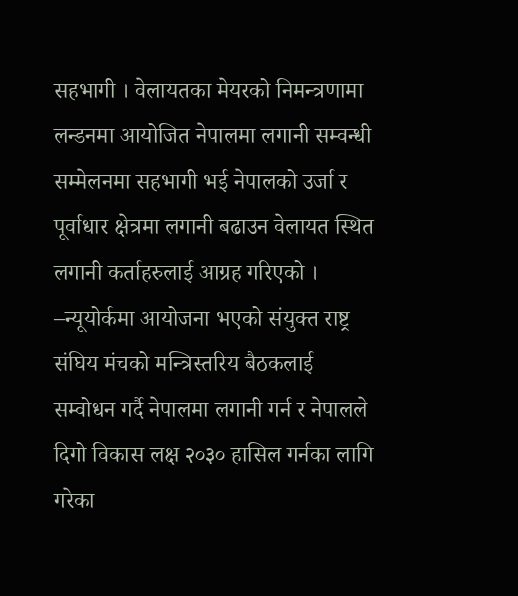सहभागी । वेलायतका मेयरको निमन्त्रणामा लन्डनमा आयोजित नेपालमा लगानी सम्वन्धी सम्मेलनमा सहभागी भई नेपालको उर्जा र पूर्वाधार क्षेत्रमा लगानी बढाउन वेलायत स्थित लगानी कर्ताहरुलाई आग्रह गरिएको ।
–न्यूयोर्कमा आयोजना भएको संयुक्त राष्ट्र संघिय मंचको मन्त्रिस्तरिय बैठकलाई सम्वोधन गर्दै नेपालमा लगानी गर्न र नेपालले दिगो विकास लक्ष २०३० हासिल गर्नका लागि गरेका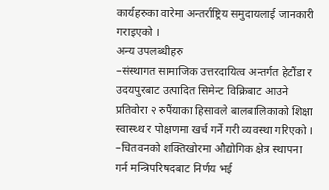कार्यहरुका वारेमा अन्तर्राष्ट्रिय समुदायलाई जानकारी गराइएको ।
अन्य उपलब्धीहरु
–संस्थागत सामाजिक उत्तरदायित्व अन्तर्गत हेटौंडा र उदयपुरबाट उत्पादित सिमेन्ट विक्रिबाट आउने प्रतिवोरा २ रुपैंयाका हिसावले बालबालिकाको शिक्षा स्वास्थ्थ र पोक्षणमा खर्च गर्ने गरी व्यवस्था गरिएको ।
–चितवनको शक्तिखोरमा औद्योगिक क्षेत्र स्थापना गर्न मन्त्रिपरिषदबाट निर्णय भई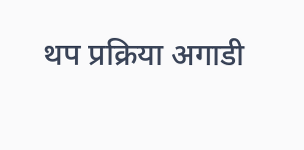थप प्रक्रिया अगाडी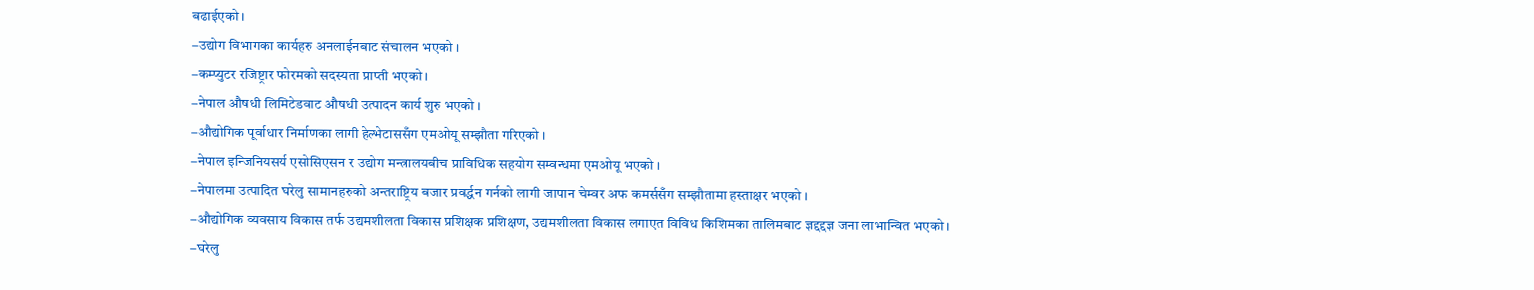बढाईएको ।
–उद्योग विभागका कार्यहरु अनलाईनबाट संचालन भएको ।
–कम्प्युटर रजिष्ट्रार फोरमको सदस्यता प्राप्ती भएको ।
–नेपाल औषधी लिमिटेडवाट औषधी उत्पादन कार्य शुरु भएको ।
–औद्योगिक पूर्वाधार निर्माणका लागी हेल्भेटाससँग एमओयू सम्झौता गरिएको ।
–नेपाल इन्जिनियसर्य एसोसिएसन र उद्योग मन्त्रालयबीच प्राविधिक सहयोग सम्वन्धमा एमओयू भएको ।
–नेपालमा उत्पादित घरेलु सामानहरुको अन्तराष्ट्रिय बजार प्रवर्द्धन गर्नको लागी जापान चेम्वर अफ कमर्ससँग सम्झौतामा हस्ताक्षर भएको ।
–औद्योगिक व्यवसाय विकास तर्फ उद्यमशीलता विकास प्रशिक्षक प्रशिक्षण, उद्यमशीलता विकास लगाएत विविध किशिमका तालिमबाट ज्ञद्दद्दज्ञ जना लाभान्वित भएको ।
–घरेलु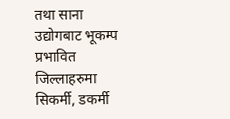तथा साना उद्योगबाट भूकम्प प्रभावित जिल्लाहरुमा सिकर्मी, डकर्मी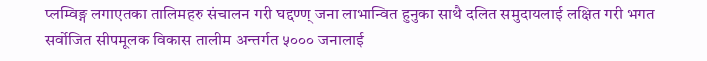प्लम्विङ्ग लगाएतका तालिमहरु संचालन गरी घद्दण्ण् जना लाभान्वित हुनुका साथै दलित समुदायलाई लक्षित गरी भगत सर्वोजित सीपमूलक विकास तालीम अन्तर्गत ५००० जनालाई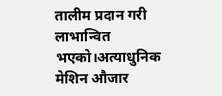तालीम प्रदान गरी लाभान्वित भएको।अत्याधुनिक मेशिन औजार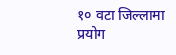१० वटा जिल्लामा प्रयोग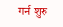गर्न शुरु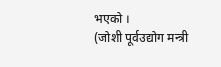भएको ।
(जोशी पूर्वउद्योग मन्त्री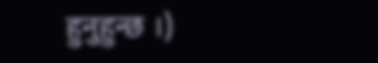हुनुहुन्छ ।)